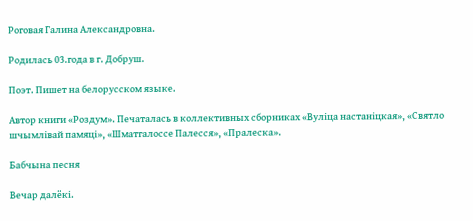Роговая Галина Александровна.

Родилась 03.года в г. Добруш.

Поэт. Пишет на белорусском языке.

Автор книги «Роздум». Печаталась в коллективных сборниках «Вулiца настанiцкая», «Святло шчымлiвай памяцi», «Шматгалоссе Палесся», «Пралеска».

Бабчына песня

Вечар далёкі.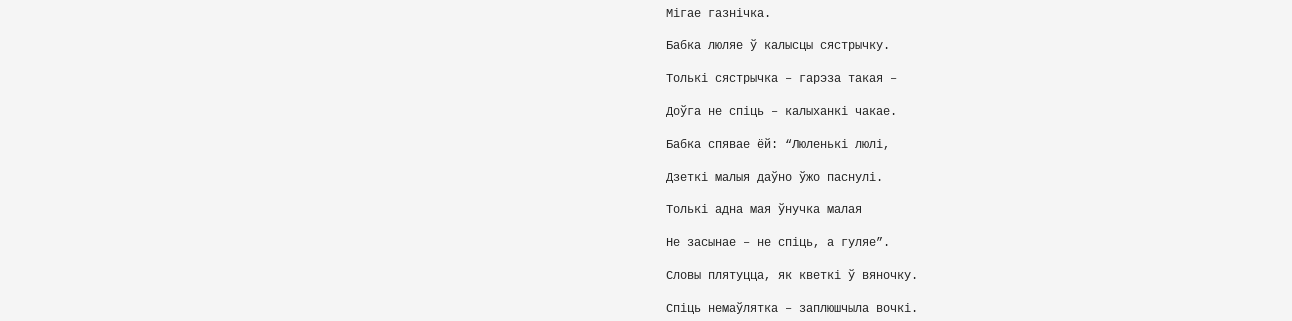Мігае газнічка.

Бабка люляе ў калысцы сястрычку.

Толькі сястрычка – гарэза такая –

Доўга не спіць – калыханкі чакае.

Бабка спявае ёй: “Люленькі люлі,

Дзеткі малыя даўно ўжо паснулі.

Толькі адна мая ўнучка малая

Не засынае – не спіць, а гуляе”.

Словы плятуцца, як кветкі ў вяночку.

Спіць немаўлятка – заплюшчыла вочкі.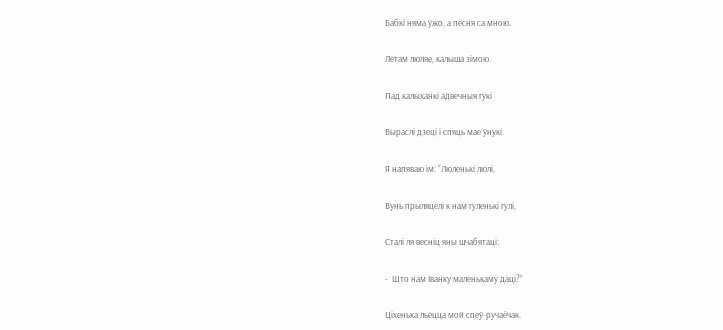Бабкі няма ўжо, а песня са мною.

Летам люляе, калыша зімою.

Пад калыханкі адвечныя гукі

Выраслі дзеці і спяць мае ўнукі.

Я напяваю ім: “Люленькі люлі,

Вунь прыляцелі к нам гуленькі гулі,

Сталі ля весніц яны шчабятаці:

-  Што нам Іванку маленькаму даці?”

Ціхенька льецца мой спеў-ручаёчак.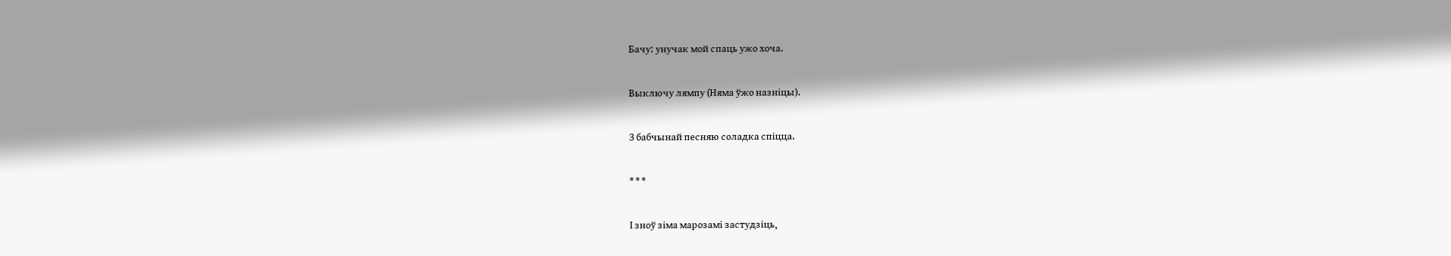Бачу: унучак мой спаць ужо хоча.

Выключу лямпу (Няма ўжо назніцы).

З бабчынай песняю соладка спіцца.

* * *

І зноў зіма марозамі застудзіць,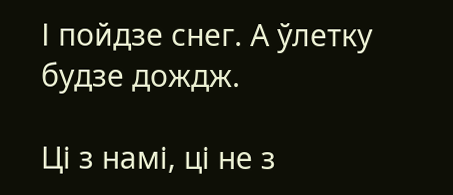І пойдзе снег. А ўлетку будзе дождж.

Ці з намі, ці не з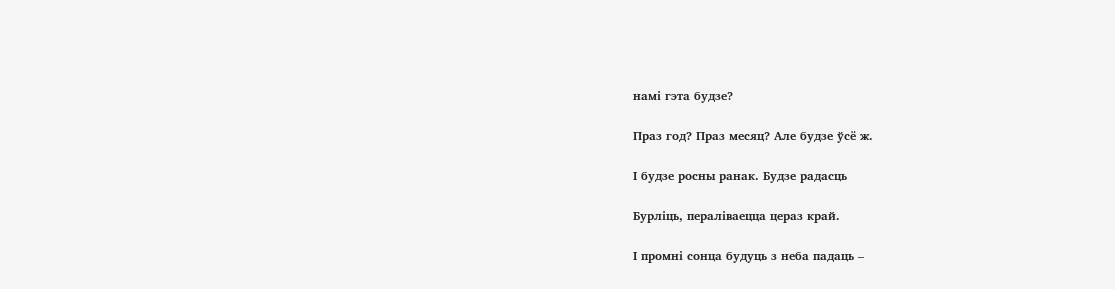намі гэта будзе?

Праз год? Праз месяц? Але будзе ўсё ж.

І будзе росны ранак. Будзе радасць

Бурліць, пераліваецца цераз край.

І промні сонца будуць з неба падаць –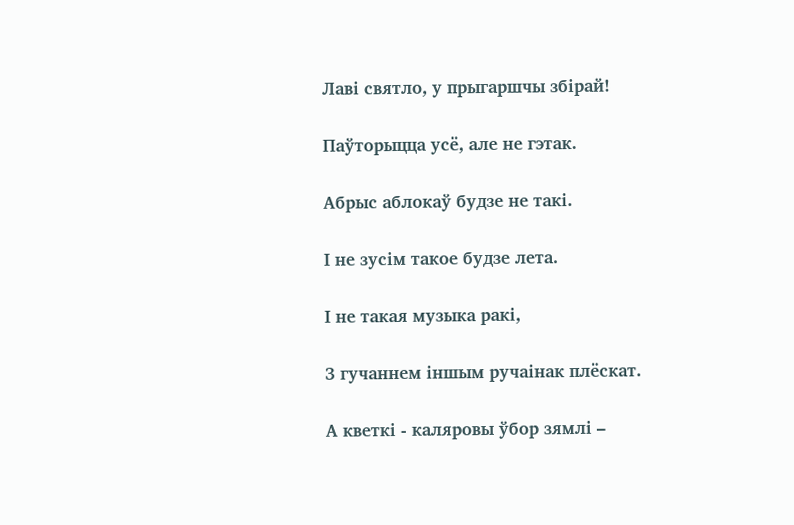Лаві святло, у прыгаршчы збірай!

Паўторыцца усё, але не гэтак.

Абрыс аблокаў будзе не такі.

І не зусім такое будзе лета.

І не такая музыка ракі,

З гучаннем іншым ручаінак плёскат.

А кветкі - каляровы ўбор зямлі –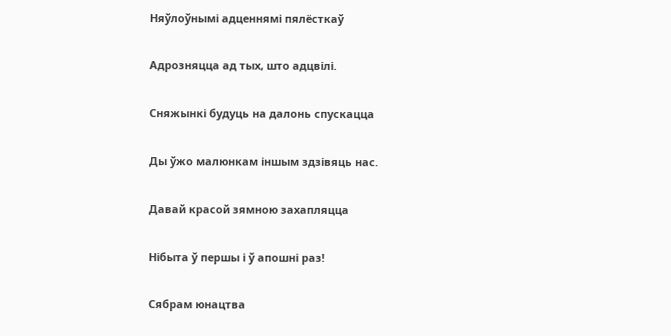Няўлоўнымі адценнямі пялёсткаў

Адрозняцца ад тых, што адцвілі.

Сняжынкі будуць на далонь спускацца

Ды ўжо малюнкам іншым здзівяць нас.

Давай красой зямною захапляцца

Нібыта ў першы і ў апошні раз!

Сябрам юнацтва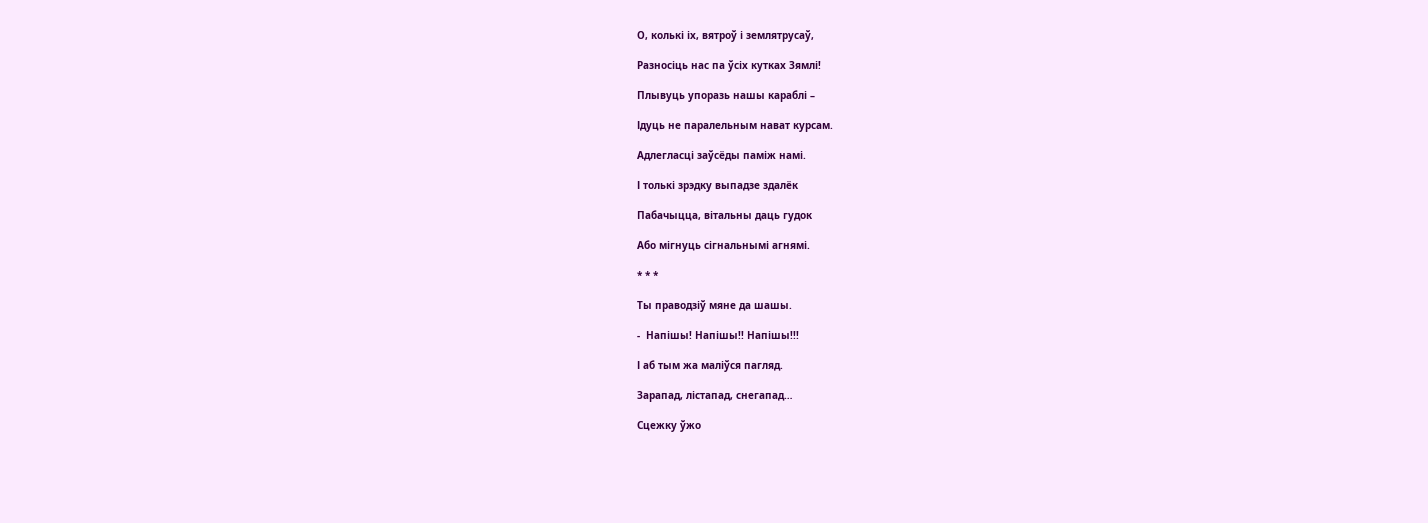О, колькі іх, вятроў і землятрусаў,

Разносіць нас па ўсіх кутках Зямлі!

Плывуць упоразь нашы караблі –

Ідуць не паралельным нават курсам.

Адлегласці заўсёды паміж намі.

І толькі зрэдку выпадзе здалёк

Пабачыцца, вітальны даць гудок

Або мігнуць сігнальнымі агнямі.

* * *

Ты праводзіў мяне да шашы.

-  Напішы! Напішы!! Напішы!!!

І аб тым жа маліўся пагляд.

Зарапад, лістапад, снегапад…

Сцежку ўжо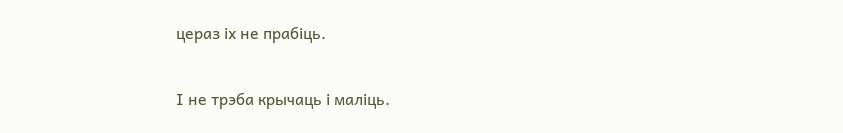цераз іх не прабіць.

І не трэба крычаць і маліць.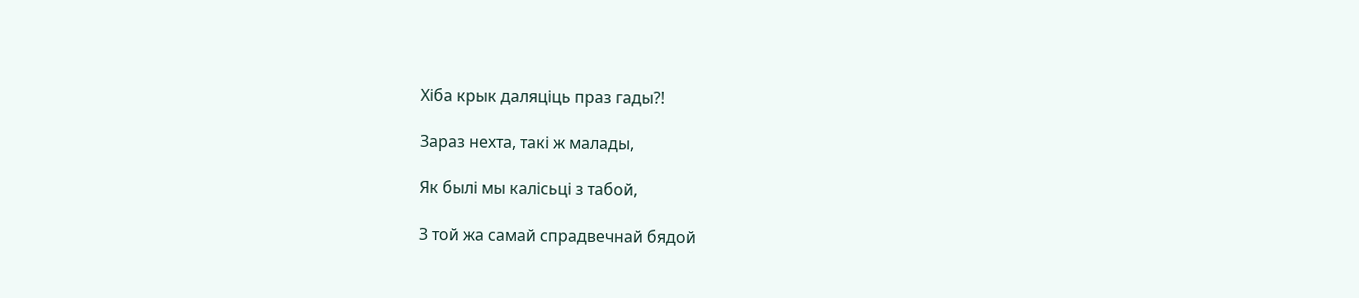Хіба крык даляціць праз гады?!

Зараз нехта, такі ж малады,

Як былі мы калісьці з табой,

З той жа самай спрадвечнай бядой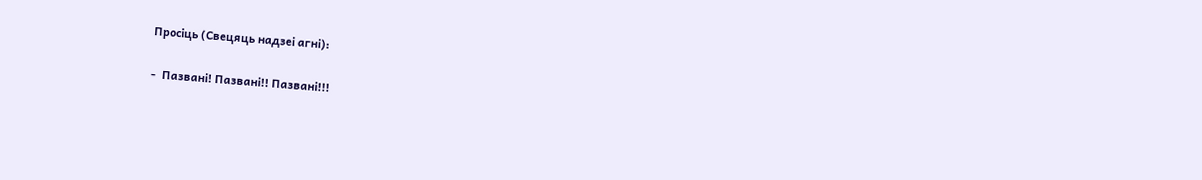Просіць (Свецяць надзеі агні):

-  Пазвані! Пазвані!! Пазвані!!!